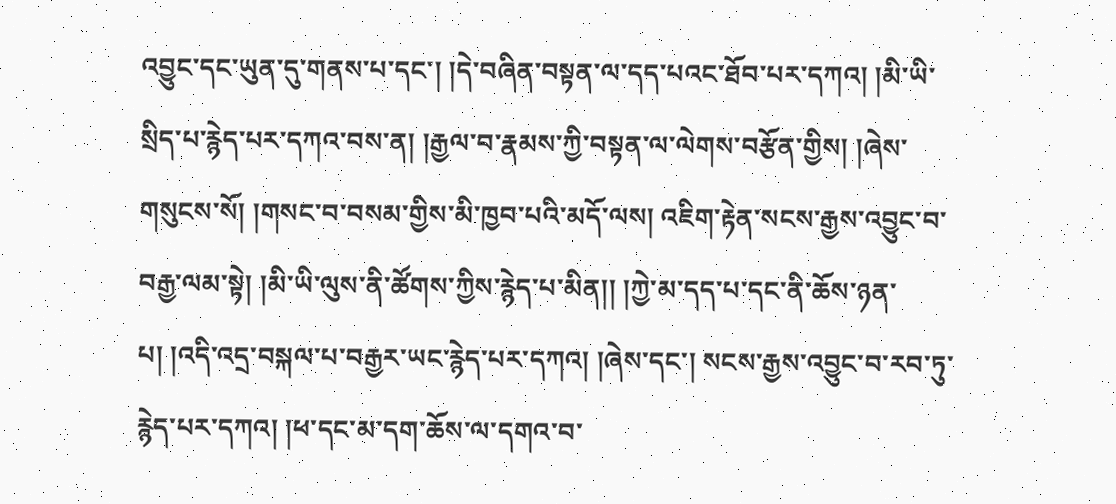འབྱུང་དང་ཡུན་དུ་གནས་པ་དང་། །དེ་བཞིན་བསྟན་ལ་དད་པའང་ཐོབ་པར་དཀའ། །མི་ཡི་སྲིད་པ་རྙེད་པར་དཀའ་བས་ན། །རྒྱལ་བ་རྣམས་ཀྱི་བསྟན་ལ་ལེགས་བརྩོན་གྱིས། །ཞེས་གསུངས་སོ། །གསང་བ་བསམ་གྱིས་མི་ཁྱབ་པའི་མདོ་ལས། འཇིག་རྟེན་སངས་རྒྱས་འབྱུང་བ་བརྒྱ་ལམ་སྟེ། །མི་ཡི་ལུས་ནི་ཚོགས་ཀྱིས་རྙེད་པ་མིན།། །ཀྱེ་མ་དད་པ་དང་ནི་ཆོས་ཉན་པ། །འདི་འདྲ་བསྐལ་པ་བརྒྱར་ཡང་རྙེད་པར་དཀའ། །ཞེས་དང་། སངས་རྒྱས་འབྱུང་བ་རབ་ཏུ་རྙེད་པར་དཀའ། །ཕ་དང་མ་དག་ཆོས་ལ་དགའ་བ་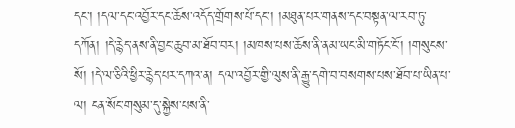དང་། །དལ་དང་འབྱོར་དང་ཆོས་འདོད་གྲོགས་པོ་དང་། །མཐུན་པར་གནས་དང་བསྟན་ལ་རབ་ཏུ་དཀོན། །དེ་རྙེད་ནས་ནི་བྱང་ཆུབ་མ་ཐོབ་བར། །མཁས་པས་ཆོས་ནི་ནམ་ཡང་མི་གཏོང་ངོ་། །གསུངས་སོ། །དེ་ལ་ཅིའི་ཕྱིར་རྙེད་པར་དཀའ་ན། དལ་འབྱོར་གྱི་ལུས་ནི་རྒྱུ་དགེ་བ་བསགས་པས་ཐོབ་པ་ཡིན་པ་ལ། ངན་སོང་གསུམ་དུ་སྐྱེས་པས་ནི་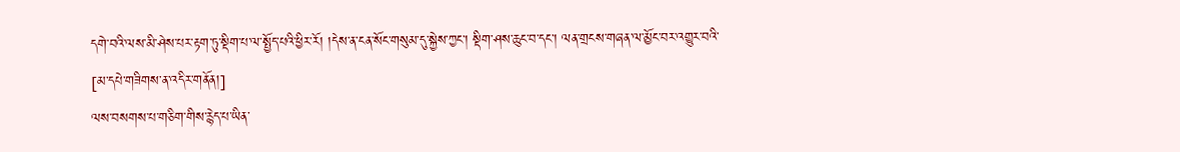དགེ་བའི་ལས་མི་ཤེས་པར་རྟག་ཏུ་སྡིག་པ་ལ་སྤྱོད་པའི་ཕྱིར་རོ། །དེས་ན་ངན་སོང་གསུམ་དུ་སྐྱེས་ཀྱང་། སྡིག་ཤས་ཆུང་བ་དང་། ལན་གྲངས་གཞན་ལ་མྱོང་བར་འགྱུར་བའི་
[མ་དཔེ་གཟིགས་ན་འདིར་གནོན།]
ལས་བསགས་པ་གཅིག་གིས་རྙེད་པ་ཡིན་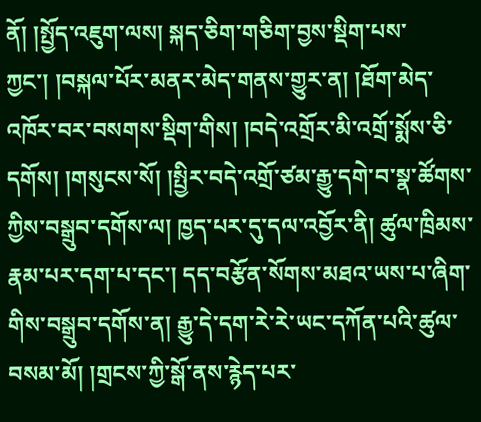ནོ། །སྤྱོད་འཇུག་ལས། སྐད་ཅིག་གཅིག་བྱས་སྡིག་པས་ཀྱང་། །བསྐལ་པོར་མནར་མེད་གནས་གྱུར་ན། །ཐོག་མེད་འཁོར་བར་བསགས་སྡིག་གིས། །བདེ་འགྲོར་མི་འགྲོ་སྨོས་ཅི་དགོས། །གསུངས་སོ། །སྤྱིར་བདེ་འགྲོ་ཙམ་རྒྱུ་དགེ་བ་སྣ་ཚོགས་ཀྱིས་བསྒྲུབ་དགོས་ལ། ཁྱད་པར་དུ་དལ་འབྱོར་ནི། ཚུལ་ཁྲིམས་རྣམ་པར་དག་པ་དང་། དད་བརྩོན་སོགས་མཐའ་ཡས་པ་ཞིག་གིས་བསྒྲུབ་དགོས་ན། རྒྱུ་དེ་དག་རེ་རེ་ཡང་དཀོན་པའི་ཚུལ་བསམ་མོ། །གྲངས་ཀྱི་སྒོ་ནས་རྙེད་པར་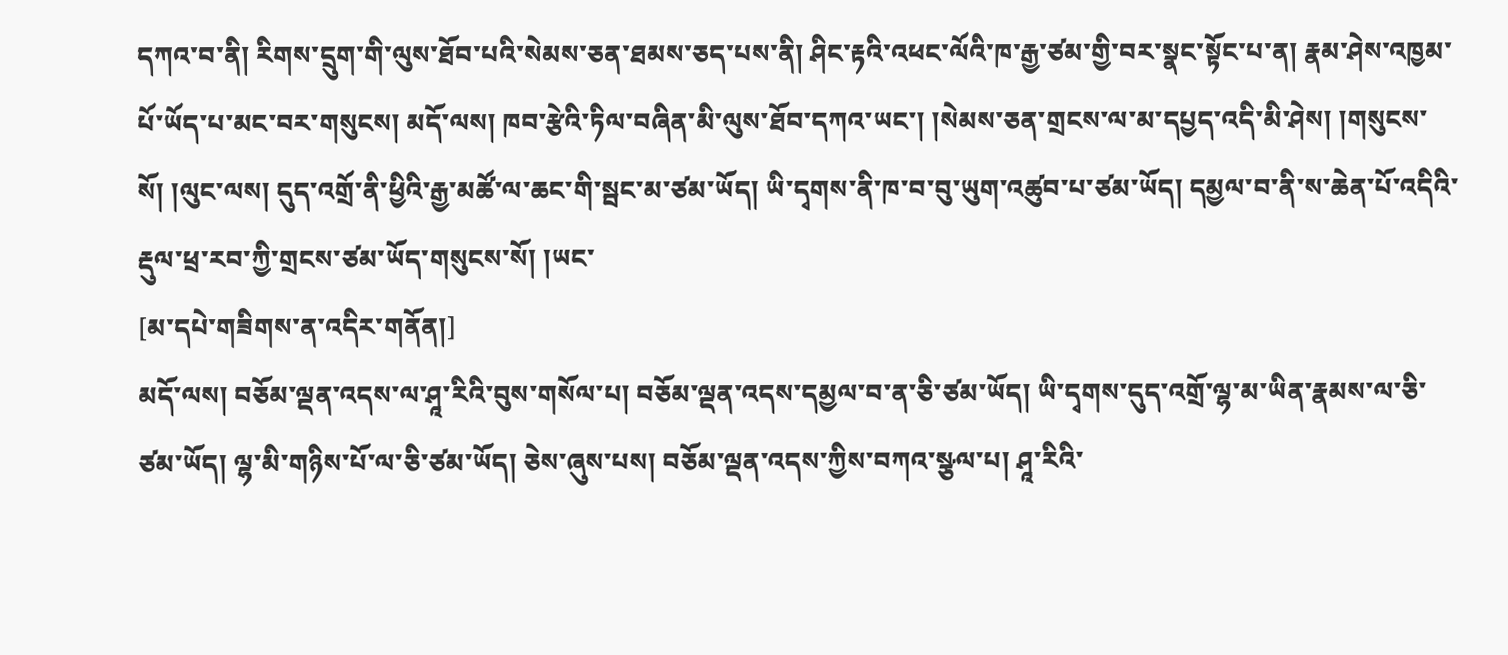དཀའ་བ་ནི། རིགས་དྲུག་གི་ལུས་ཐོབ་པའི་སེམས་ཅན་ཐམས་ཅད་པས་ནི། ཤིང་རྟའི་འཕང་ལོའི་ཁ་རྒྱ་ཙམ་གྱི་བར་སྣང་སྟོང་པ་ན། རྣམ་ཤེས་འཁྱམ་པོ་ཡོད་པ་མང་བར་གསུངས། མདོ་ལས། ཁབ་རྩེའི་ཏིལ་བཞིན་མི་ལུས་ཐོབ་དཀའ་ཡང་། །སེམས་ཅན་གྲངས་ལ་མ་དཔྱད་འདི་མི་ཤེས། །གསུངས་སོ། །ལུང་ལས། དུད་འགྲོ་ནི་ཕྱིའི་རྒྱ་མཚོ་ལ་ཆང་གི་སྦང་མ་ཙམ་ཡོད། ཡི་དྭགས་ནི་ཁ་བ་བུ་ཡུག་འཚུབ་པ་ཙམ་ཡོད། དམྱལ་བ་ནི་ས་ཆེན་པོ་འདིའི་རྡུལ་ཕྲ་རབ་ཀྱི་གྲངས་ཙམ་ཡོད་གསུངས་སོ། །ཡང་
[མ་དཔེ་གཟིགས་ན་འདིར་གནོན།]
མདོ་ལས། བཅོམ་ལྡན་འདས་ལ་ཤཱ་རིའི་བུས་གསོལ་པ། བཅོམ་ལྡན་འདས་དམྱལ་བ་ན་ཅི་ཙམ་ཡོད། ཡི་དྭགས་དུད་འགྲོ་ལྷ་མ་ཡིན་རྣམས་ལ་ཅི་ཙམ་ཡོད། ལྷ་མི་གཉིས་པོ་ལ་ཅི་ཙམ་ཡོད། ཅེས་ཞུས་པས། བཅོམ་ལྡན་འདས་ཀྱིས་བཀའ་སྩལ་པ། ཤཱ་རིའི་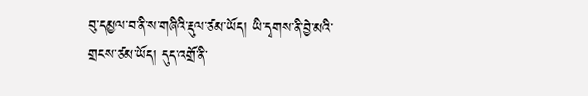བུ་དམྱལ་བ་ནི་ས་གཞིའི་རྡུལ་ཙམ་ཡོད། ཡི་དྭགས་ནི་བྱེ་མའི་གྲངས་ཙམ་ཡོད། དུད་འགྲོ་ནི་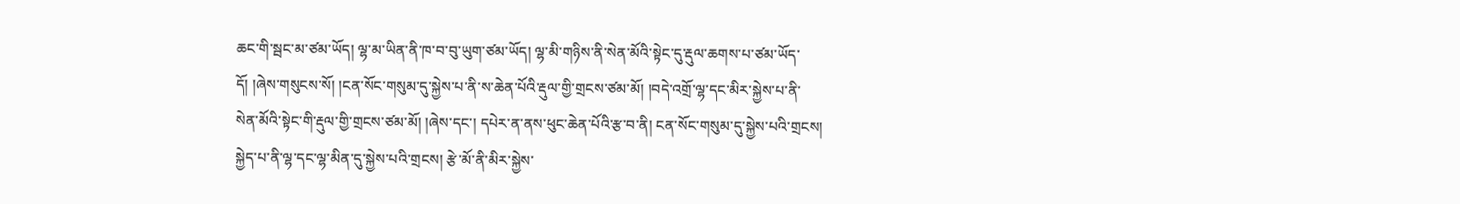ཆང་གི་སྦང་མ་ཙམ་ཡོད། ལྷ་མ་ཡིན་ནི་ཁ་བ་བུ་ཡུག་ཙམ་ཡོད། ལྷ་མི་གཉིས་ནི་སེན་མོའི་སྟེང་དུ་རྡུལ་ཆགས་པ་ཙམ་ཡོད་དོ། །ཞེས་གསུངས་སོ། །ངན་སོང་གསུམ་དུ་སྐྱེས་པ་ནི་ས་ཆེན་པོའི་རྡུལ་གྱི་གྲངས་ཙམ་མོ། །བདེ་འགྲོ་ལྷ་དང་མིར་སྐྱེས་པ་ནི་སེན་མོའི་སྟེང་གི་རྡུལ་གྱི་གྲངས་ཙམ་མོ། །ཞེས་དང་། དཔེར་ན་ནས་ཕུང་ཆེན་པོའི་རྩ་བ་ནི། ངན་སོང་གསུམ་དུ་སྐྱེས་པའི་གྲངས། སྐྱེད་པ་ནི་ལྷ་དང་ལྷ་མིན་དུ་སྐྱེས་པའི་གྲངས། རྩེ་མོ་ནི་མིར་སྐྱེས་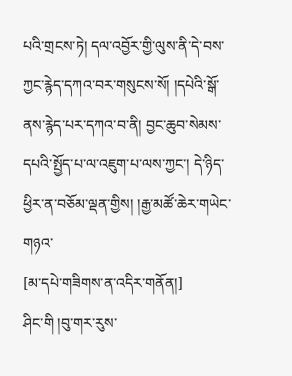པའི་གྲངས་ཏེ། དལ་འབྱོར་གྱི་ལུས་ནི་དེ་བས་ཀྱང་རྙེད་དཀའ་བར་གསུངས་སོ། །དཔེའི་སྒོ་ནས་རྙེད་པར་དཀའ་བ་ནི། བྱང་ཆུབ་སེམས་དཔའི་སྤྱོད་པ་ལ་འཇུག་པ་ལས་ཀྱང་། དེ་ཉིད་ཕྱིར་ན་བཅོམ་ལྡན་གྱིས། །རྒྱ་མཚོ་ཆེར་གཡེང་གཉའ་
[མ་དཔེ་གཟིགས་ན་འདིར་གནོན།]
ཤིང་གི །བུ་གར་རུས་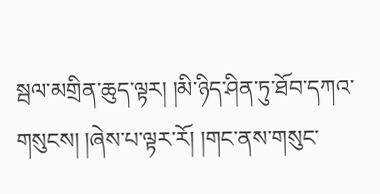སྦལ་མགྲིན་ཆུད་ལྟར། །མི་ཉིད་ཤིན་ཏུ་ཐོབ་དཀའ་གསུངས། །ཞེས་པ་ལྟར་རོ། །གང་ནས་གསུང་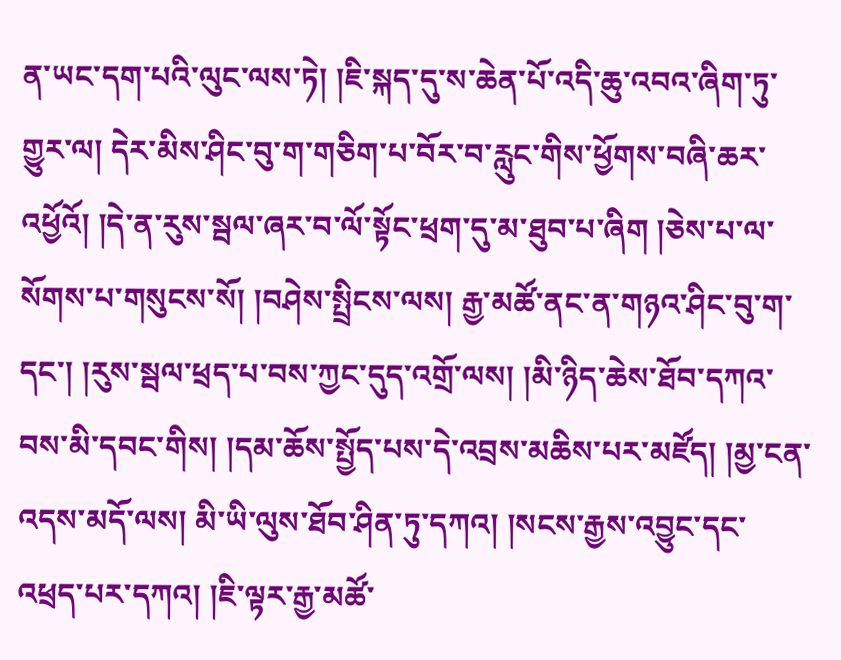ན་ཡང་དག་པའི་ལུང་ལས་ཏེ། །ཇི་སྐད་དུ་ས་ཆེན་པོ་འདི་ཆུ་འབའ་ཞིག་ཏུ་གྱུར་ལ། དེར་མིས་ཤིང་བུ་ག་གཅིག་པ་བོར་བ་རླུང་གིས་ཕྱོགས་བཞི་ཆར་འཕྱོའོ། །དེ་ན་རུས་སྦལ་ཞར་བ་ལོ་སྟོང་ཕྲག་དུ་མ་ཐུབ་པ་ཞིག །ཅེས་པ་ལ་སོགས་པ་གསུངས་སོ། །བཤེས་སྤྲིངས་ལས། རྒྱ་མཚོ་ནང་ན་གཉའ་ཤིང་བུ་ག་དང་། །རུས་སྦལ་ཕྲད་པ་བས་ཀྱང་དུད་འགྲོ་ལས། །མི་ཉིད་ཆེས་ཐོབ་དཀའ་བས་མི་དབང་གིས། །དམ་ཆོས་སྤྱོད་པས་དེ་འབྲས་མཆིས་པར་མཛོད། །མྱ་ངན་འདས་མདོ་ལས། མི་ཡི་ལུས་ཐོབ་ཤིན་ཏུ་དཀའ། །སངས་རྒྱས་འབྱུང་དང་འཕྲད་པར་དཀའ། །ཇི་ལྟར་རྒྱ་མཚོ་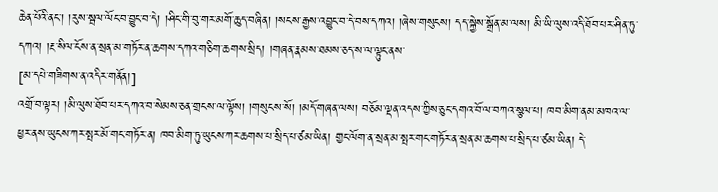ཆེན་པོའི་ནང་། །རུས་སྦལ་ལོང་བ་བྱུང་བ་དེ། །ཤིང་གི་བུ་གར་མགོ་ཆུད་བཞིན། །སངས་རྒྱས་འབྱུང་བ་དེ་བས་དཀའ། །ཞེས་གསུངས། དད་སྐྱེས་སྒྲོན་མ་ལས། མི་ཡི་ལུས་འདི་ཐོབ་པར་ཤིན་ཏུ་དཀའ། །རྔ་སིལ་ངོས་ན་སྲན་མ་གཏོར་ན་ཆགས་དཀའ་གཅིག་ཆགས་སྲིད། །གཞན་རྣམས་ཐམས་ཅད་ས་ལ་ལྟུང་ནས་
[མ་དཔེ་གཟིགས་ན་འདིར་གནོན།]
འགྲོ་བ་ལྟར། །མི་ལུས་ཐོབ་པར་དཀའ་བ་སེམས་ཅན་གྲངས་ལ་ལྟོས། །གསུངས་སོ། །མདོ་གཞན་ལས། བཅོམ་ལྡན་འདས་ཀྱིས་ཅུང་དགའ་བོ་ལ་བཀའ་སྩལ་པ། ཁབ་མིག་ནམ་མཁའ་ལ་ཕྱར་ནས་ཡུངས་ཀར་སྤར་མོ་གང་གཏོར་ན། ཁབ་མིག་ཏུ་ཡུངས་ཀར་ཆགས་པ་སྲིད་པ་ཙམ་ཡིན། གྱང་ལོག་ན་སྲན་མ་སྤར་གང་གཏོར་ན་སྲན་མ་ཆགས་པ་སྲིད་པ་ཙམ་ཡིན། དེ་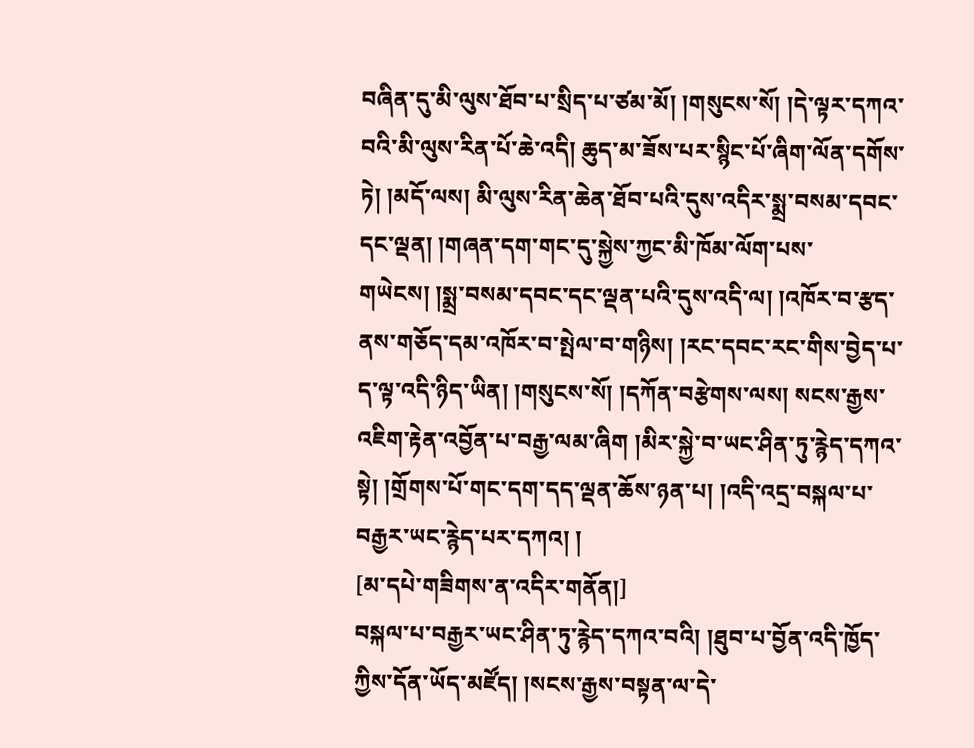བཞིན་དུ་མི་ལུས་ཐོབ་པ་སྲིད་པ་ཙམ་མོ། །གསུངས་སོ། །དེ་ལྟར་དཀའ་བའི་མི་ལུས་རིན་པོ་ཆེ་འདི། ཆུད་མ་ཟོས་པར་སྙིང་པོ་ཞིག་ལོན་དགོས་ཏེ། །མདོ་ལས། མི་ལུས་རིན་ཆེན་ཐོབ་པའི་དུས་འདིར་སྨྲ་བསམ་དབང་དང་ལྡན། །གཞན་དག་གང་དུ་སྐྱེས་ཀྱང་མི་ཁོམ་ལོག་པས་གཡེངས། །སྨྲ་བསམ་དབང་དང་ལྡན་པའི་དུས་འདི་ལ། །འཁོར་བ་རྩད་ནས་གཅོད་དམ་འཁོར་བ་སྤེལ་བ་གཉིས། །རང་དབང་རང་གིས་བྱེད་པ་ད་ལྟ་འདི་ཉིད་ཡིན། །གསུངས་སོ། །དཀོན་བརྩེགས་ལས། སངས་རྒྱས་འཇིག་རྟེན་འབྱོན་པ་བརྒྱ་ལམ་ཞིག །མིར་སྐྱེ་བ་ཡང་ཤིན་ཏུ་རྙེད་དཀའ་སྟེ། །གྲོགས་པོ་གང་དག་དད་ལྡན་ཆོས་ཉན་པ། །འདི་འདྲ་བསྐལ་པ་བརྒྱར་ཡང་རྙེད་པར་དཀའ། །
[མ་དཔེ་གཟིགས་ན་འདིར་གནོན།]
བསྐལ་པ་བརྒྱར་ཡང་ཤིན་ཏུ་རྙེད་དཀའ་བའི། །ཐུབ་པ་བྱོན་འདི་ཁྱོད་ཀྱིས་དོན་ཡོད་མཛོད། །སངས་རྒྱས་བསྟན་ལ་དེ་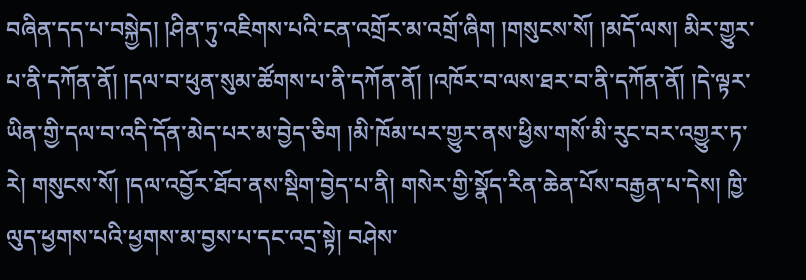བཞིན་དད་པ་བསྐྱེད། །ཤིན་ཏུ་འཇིགས་པའི་ངན་འགྲོར་མ་འགྲོ་ཞིག །གསུངས་སོ། །མདོ་ལས། མིར་གྱུར་པ་ནི་དཀོན་ནོ། །དལ་བ་ཕུན་སུམ་ཚོགས་པ་ནི་དཀོན་ནོ། །འཁོར་བ་ལས་ཐར་བ་ནི་དཀོན་ནོ། །དེ་ལྟར་ཡིན་གྱི་དལ་བ་འདི་དོན་མེད་པར་མ་བྱེད་ཅིག །མི་ཁོམ་པར་གྱུར་ནས་ཕྱིས་གསོ་མི་རུང་བར་འགྱུར་ཏ་རེ། གསུངས་སོ། །དལ་འབྱོར་ཐོབ་ནས་སྡིག་བྱེད་པ་ནི། གསེར་གྱི་སྣོད་རིན་ཆེན་པོས་བརྒྱན་པ་དེས། ཁྱི་ལུད་ཕྱགས་པའི་ཕྱགས་མ་བྱས་པ་དང་འདྲ་སྟེ། བཤེས་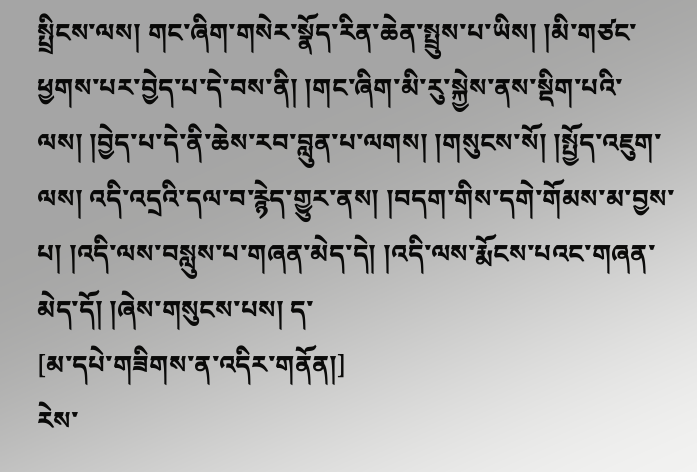སྤྲིངས་ལས། གང་ཞིག་གསེར་སྣོད་རིན་ཆེན་སྤྲུས་པ་ཡིས། །མི་གཙང་ཕྱགས་པར་བྱེད་པ་དེ་བས་ནི། །གང་ཞིག་མི་རུ་སྐྱེས་ནས་སྡིག་པའི་ལས། །བྱེད་པ་དེ་ནི་ཆེས་རབ་བླུན་པ་ལགས། །གསུངས་སོ། །སྤྱོད་འཇུག་ལས། འདི་འདྲའི་དལ་བ་རྙེད་གྱུར་ནས། །བདག་གིས་དགེ་གོམས་མ་བྱས་པ། །འདི་ལས་བསླུས་པ་གཞན་མེད་དེ། །འདི་ལས་རྨོངས་པའང་གཞན་མེད་དོ། །ཞེས་གསུངས་པས། ད་
[མ་དཔེ་གཟིགས་ན་འདིར་གནོན།]
རེས་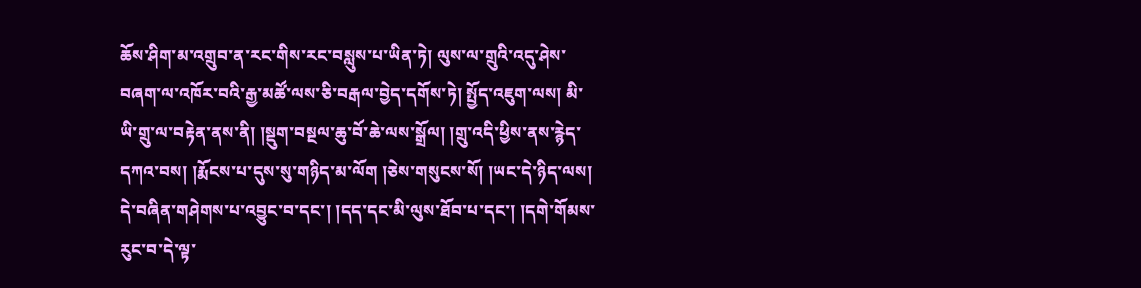ཆོས་ཤིག་མ་འགྲུབ་ན་རང་གིས་རང་བསླུས་པ་ཡིན་ཏེ། ལུས་ལ་གྲུའི་འདུ་ཤེས་བཞག་ལ་འཁོར་བའི་རྒྱ་མཚོ་ལས་ཅི་བརྒལ་བྱེད་དགོས་ཏེ། སྤྱོད་འཇུག་ལས། མི་ཡི་གྲུ་ལ་བརྟེན་ནས་ནི། །སྡུག་བསྔལ་ཆུ་བོ་ཆེ་ལས་སྒྲོལ། །གྲུ་འདི་ཕྱིས་ནས་རྙེད་དཀའ་བས། །རྨོངས་པ་དུས་སུ་གཉིད་མ་ལོག །ཅེས་གསུངས་སོ། །ཡང་དེ་ཉིད་ལས། དེ་བཞིན་གཤེགས་པ་འབྱུང་བ་དང་། །དད་དང་མི་ལུས་ཐོབ་པ་དང་། །དགེ་གོམས་རུང་བ་དེ་ལྟ་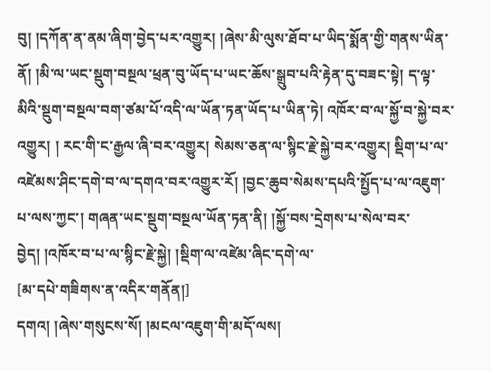བུ། །དཀོན་ན་ནམ་ཞིག་བྱེད་པར་འགྱུར། །ཞེས་མི་ལུས་ཐོབ་པ་ཡིད་སྨོན་གྱི་གནས་ཡིན་ནོ། །མི་ལ་ཡང་སྡུག་བསྔལ་ཕྲན་བུ་ཡོད་པ་ཡང་ཆོས་སྒྲུབ་པའི་རྟེན་དུ་བཟང་སྟེ། ད་ལྟ་མིའི་སྡུག་བསྔལ་བག་ཙམ་པོ་འདི་ལ་ཡོན་ཏན་ཡོད་པ་ཡིན་ཏེ། འཁོར་བ་ལ་སྐྱོ་བ་སྐྱེ་བར་འགྱུར། ། རང་གི་ང་རྒྱལ་ཞི་བར་འགྱུར། སེམས་ཅན་ལ་སྙིང་རྗེ་སྐྱེ་བར་འགྱུར། སྡིག་པ་ལ་འཛེམས་ཤིང་དགེ་བ་ལ་དགའ་བར་འགྱུར་རོ། །བྱང་ཆུབ་སེམས་དཔའི་སྤྱོད་པ་ལ་འཇུག་པ་ལས་ཀྱང་། གཞན་ཡང་སྡུག་བསྔལ་ཡོན་ཏན་ནི། །སྐྱོ་བས་དྲེགས་པ་སེལ་བར་བྱེད། །འཁོར་བ་པ་ལ་སྙིང་རྗེ་སྐྱེ། །སྡིག་ལ་འཛེམ་ཞིང་དགེ་ལ་
[མ་དཔེ་གཟིགས་ན་འདིར་གནོན།]
དགའ། །ཞེས་གསུངས་སོ། །མངལ་འཇུག་གི་མདོ་ལས།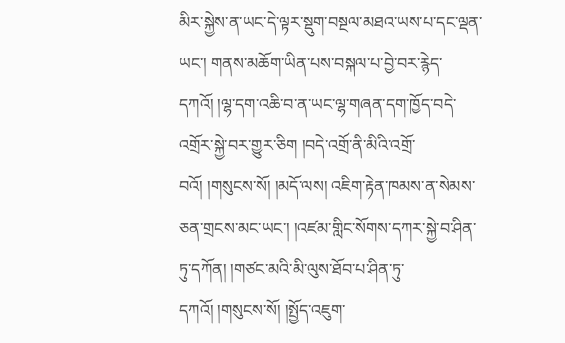མིར་སྐྱེས་ན་ཡང་དེ་ལྟར་སྡུག་བསྔལ་མཐའ་ཡས་པ་དང་ལྡན་ཡང་། གནས་མཆོག་ཡིན་པས་བསྐལ་པ་བྱེ་བར་རྙེད་དཀའོ། །ལྷ་དག་འཆི་བ་ན་ཡང་ལྷ་གཞན་དག་ཁྱོད་བདེ་འགྲོར་སྐྱེ་བར་གྱུར་ཅིག །བདེ་འགྲོ་ནི་མིའི་འགྲོ་བའོ། །གསུངས་སོ། །མདོ་ལས། འཇིག་རྟེན་ཁམས་ན་སེམས་ཅན་གྲངས་མང་ཡང་། །འཛམ་གླིང་སོགས་དཀར་སྐྱེ་བ་ཤིན་ཏུ་དཀོན། །གཙང་མའི་མི་ལུས་ཐོབ་པ་ཤིན་ཏུ་དཀའོ། །གསུངས་སོ། །སྤྱོད་འཇུག་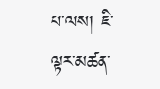པ་ལས། ཇི་ལྟར་མཚན་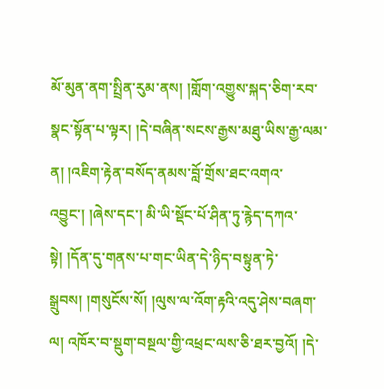མོ་མུན་ནག་སྤྲིན་རུམ་ནས། །གློག་འགྱུས་སྐད་ཅིག་རབ་སྣང་སྟོན་པ་ལྟར། །དེ་བཞིན་སངས་རྒྱས་མཐུ་ཡིས་རྒྱ་ལམ་ན། །འཇིག་རྟེན་བསོད་ནམས་བློ་གྲོས་ཐང་འགའ་འབྱུང་། །ཞེས་དང་། མི་ཡི་སྡོང་པོ་ཤིན་ཏུ་རྙེད་དཀའ་སྟེ། །དོན་དུ་གནས་པ་གང་ཡིན་དེ་ཉིད་བསྟུན་ཏེ་སྒྲུབས། །གསུངོས་སོ། །ལུས་ལ་འོག་རྟའི་འདུ་ཤེས་བཞག་ལ། འཁོར་བ་སྡུག་བསྔལ་གྱི་འཕྲང་ལས་ཅི་ཐར་བྱའོ། །དེ་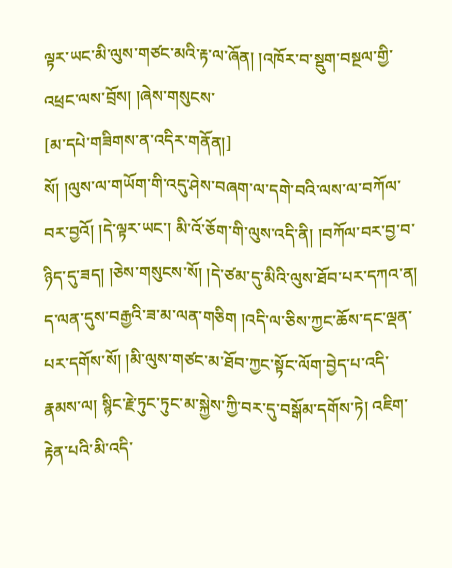ལྟར་ཡང་མི་ལུས་གཙང་མའི་རྟ་ལ་ཞོན། །འཁོར་བ་སྡུག་བསྔལ་གྱི་འཕྲང་ལས་བྲོས། །ཞེས་གསུངས་
[མ་དཔེ་གཟིགས་ན་འདིར་གནོན།]
སོ། །ལུས་ལ་གཡོག་གི་འདུ་ཤེས་བཞག་ལ་དགེ་བའི་ལས་ལ་བཀོལ་བར་བྱའོ། །དེ་ལྟར་ཡང་། མི་འོ་ཅོག་གི་ལུས་འདི་ནི། །བཀོལ་བར་བྱ་བ་ཉིད་དུ་ཟད། །ཅེས་གསུངས་སོ། །དེ་ཙམ་དུ་མིའི་ལུས་ཐོབ་པར་དཀའ་ན། ད་ལན་དུས་བརྒྱའི་ཟ་མ་ལན་གཅིག །འདི་ལ་ཅིས་ཀྱང་ཆོས་དང་ལྡན་པར་དགོས་སོ། །མི་ལུས་གཙང་མ་ཐོབ་ཀྱང་སྟོང་ལོག་བྱེད་པ་འདི་རྣམས་ལ། སྙིང་རྗེ་ཏུང་ཏུང་མ་སྐྱེས་ཀྱི་བར་དུ་བསྒོམ་དགོས་ཏེ། འཇིག་རྟེན་པའི་མི་འདི་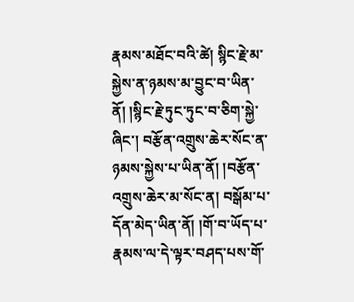རྣམས་མཐོང་བའི་ཚེ། སྙིང་རྗེ་མ་སྐྱེས་ན་ཉམས་མ་བྱུང་བ་ཡིན་ནོ། །སྙིང་རྗེ་ཏུང་ཏུང་བ་ཅིག་སྐྱེ་ཞིང་། བརྩོན་འགྲུས་ཆེར་སོང་ན་ཉམས་སྐྱེས་པ་ཡིན་ནོ། །བརྩོན་འགྲུས་ཆེར་མ་སོང་ན། བསྒོམ་པ་དོན་མེད་ཡིན་ནོ། །གོ་བ་ཡོད་པ་རྣམས་ལ་དེ་ལྟར་བཤད་པས་གོ་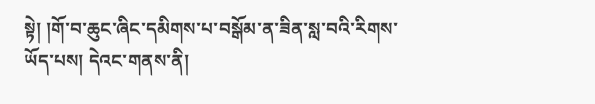སྟེ། །གོ་བ་ཆུང་ཞིང་དམིགས་པ་བསྒོམ་ན་ཟིན་སླ་བའི་རིགས་ཡོད་པས། དེའང་གནས་ནི།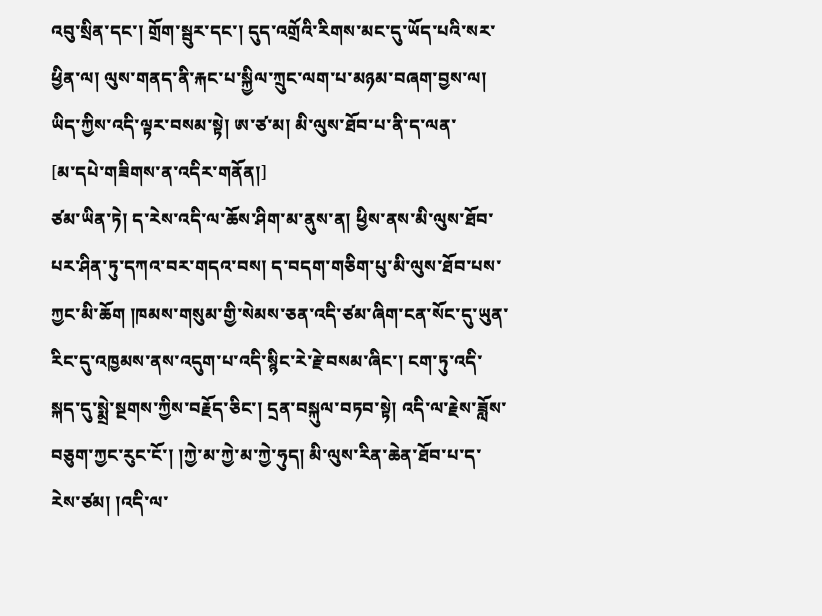འབུ་སྲིན་དང་། གྲོག་སྦུར་དང་། དུད་འགྲོའི་རིགས་མང་དུ་ཡོད་པའི་སར་ཕྱིན་ལ། ལུས་གནད་ནི་རྐང་པ་སྐྱིལ་ཀྲུང་ལག་པ་མཉམ་བཞག་བྱས་ལ། ཡིད་ཀྱིས་འདི་ལྟར་བསམ་སྟེ། ཨ་ཙ་མ། མི་ལུས་ཐོབ་པ་ནི་ད་ལན་
[མ་དཔེ་གཟིགས་ན་འདིར་གནོན།]
ཙམ་ཡིན་ཏེ། ད་རེས་འདི་ལ་ཆོས་ཤིག་མ་ནུས་ན། ཕྱིས་ནས་མི་ལུས་ཐོབ་པར་ཤིན་ཏུ་དཀའ་བར་གདའ་བས། ད་བདག་གཅིག་པུ་མི་ལུས་ཐོབ་པས་ཀྱང་མི་ཆོག །ཁམས་གསུམ་གྱི་སེམས་ཅན་འདི་ཙམ་ཞིག་ངན་སོང་དུ་ཡུན་རིང་དུ་འཁྱམས་ནས་འདུག་པ་འདི་སྙིང་རེ་རྗེ་བསམ་ཞིང་། ངག་ཏུ་འདི་སྐད་དུ་སྨྲེ་སྔགས་ཀྱིས་བརྗོད་ཅིང་། དྲན་བསྐུལ་བཏབ་སྟེ། འདི་ལ་རྗེས་ཟློས་བཅུག་ཀྱང་རུང་ངོ་། །ཀྱེ་མ་ཀྱེ་མ་ཀྱེ་ཧུད། མི་ལུས་རིན་ཆེན་ཐོབ་པ་ད་རེས་ཙམ། །འདི་ལ་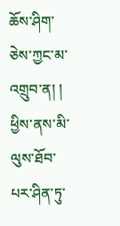ཆོས་ཤིག་ཅེས་ཀྱང་མ་འགྲུབ་ན། ། ཕྱིས་ནས་མི་ལུས་ཐོབ་པར་ཤིན་ཏུ་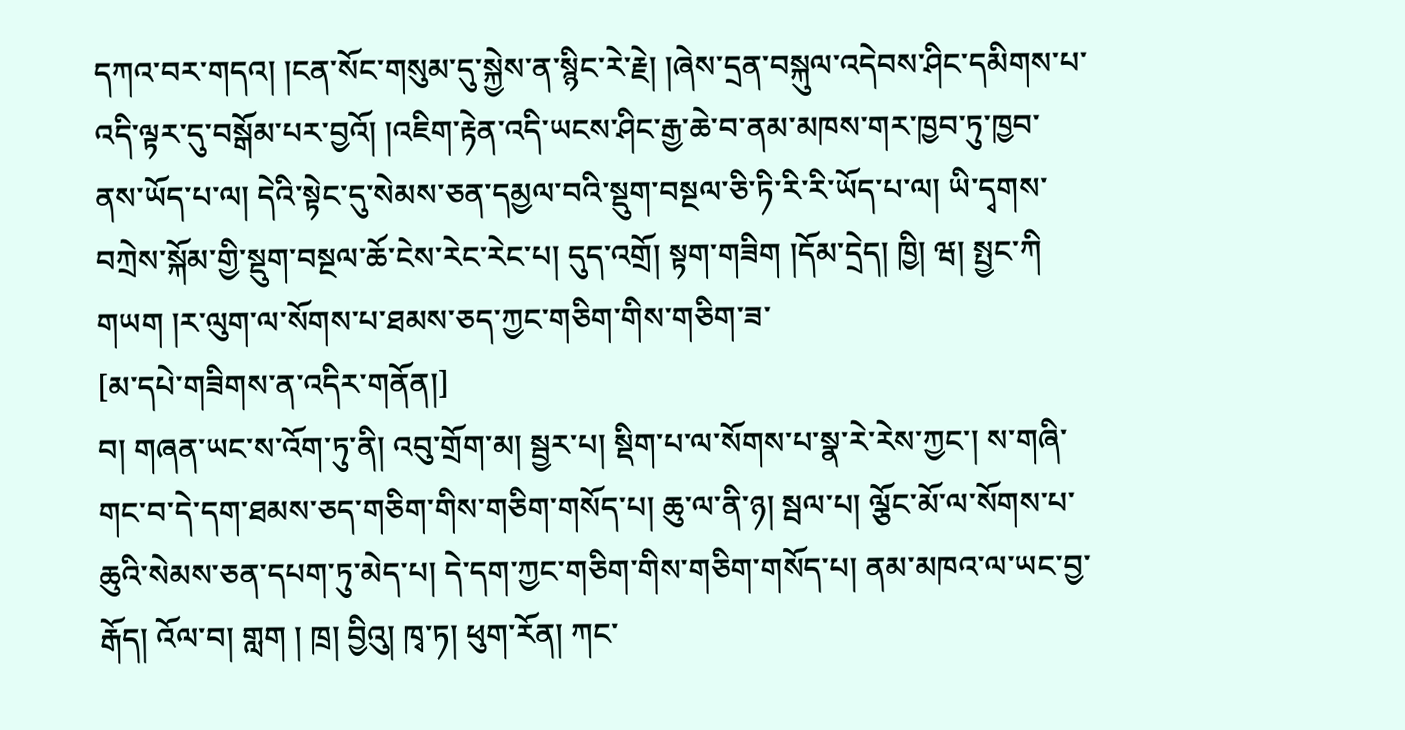དཀའ་བར་གདའ། །ངན་སོང་གསུམ་དུ་སྐྱེས་ན་སྙིང་རེ་རྗེ། །ཞེས་དྲན་བསྐུལ་འདེབས་ཤིང་དམིགས་པ་འདི་ལྟར་དུ་བསྒོམ་པར་བྱའོ། །འཇིག་རྟེན་འདི་ཡངས་ཤིང་རྒྱ་ཆེ་བ་ནམ་མཁས་གར་ཁྱབ་ཏུ་ཁྱབ་ནས་ཡོད་པ་ལ། དེའི་སྟེང་དུ་སེམས་ཅན་དམྱལ་བའི་སྡུག་བསྔལ་ཅི་ཏི་རི་རི་ཡོད་པ་ལ། ཡི་དྭགས་བཀྲེས་སྐོམ་གྱི་སྡུག་བསྔལ་ཆོ་ངེས་རེང་རེང་པ། དུད་འགྲོ། སྟག་གཟིག །དོམ་དྲེད། ཁྱི། ཝ། སྤྱང་ཀི གཡག །ར་ལུག་ལ་སོགས་པ་ཐམས་ཅད་ཀྱང་གཅིག་གིས་གཅིག་ཟ་
[མ་དཔེ་གཟིགས་ན་འདིར་གནོན།]
བ། གཞན་ཡང་ས་འོག་ཏུ་ནི། འབུ་གྲོག་མ། སྦྱར་པ། སྡིག་པ་ལ་སོགས་པ་སྣ་རེ་རེས་ཀྱང་། ས་གཞི་གང་བ་དེ་དག་ཐམས་ཅད་གཅིག་གིས་གཅིག་གསོད་པ། ཆུ་ལ་ནི་ཉ། སྦལ་པ། ལྕོང་མོ་ལ་སོགས་པ་ཆུའི་སེམས་ཅན་དཔག་ཏུ་མེད་པ། དེ་དག་ཀྱང་གཅིག་གིས་གཅིག་གསོད་པ། ནམ་མཁའ་ལ་ཡང་བྱ་རྒོད། འོལ་བ། གླག ། ཁྲ། བྱིའུ། ཁྭ་ཏ། ཕུག་རོན། ཀང་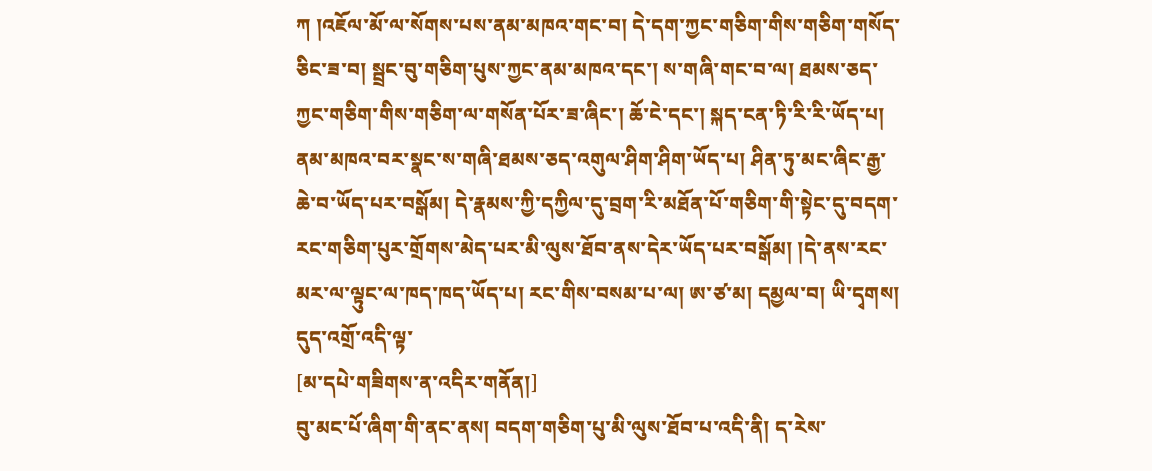ཀ །འཇོལ་མོ་ལ་སོགས་པས་ནམ་མཁའ་གང་བ། དེ་དག་ཀྱང་གཅིག་གིས་གཅིག་གསོད་ཅིང་ཟ་བ། སྦྲང་བུ་གཅིག་པུས་ཀྱང་ནམ་མཁའ་དང་། ས་གཞི་གང་བ་ལ། ཐམས་ཅད་ཀྱང་གཅིག་གིས་གཅིག་ལ་གསོན་པོར་ཟ་ཞིང་། ཆོ་ངེ་དང་། སྐད་ངན་ཏི་རི་རི་ཡོད་པ། ནམ་མཁའ་བར་སྣང་ས་གཞི་ཐམས་ཅད་འགུལ་ཤིག་ཤིག་ཡོད་པ། ཤིན་ཏུ་མང་ཞིང་རྒྱ་ཆེ་བ་ཡོད་པར་བསྒོམ། དེ་རྣམས་ཀྱི་དཀྱིལ་དུ་བྲག་རི་མཐོན་པོ་གཅིག་གི་སྟེང་དུ་བདག་རང་གཅིག་པུར་གྲོགས་མེད་པར་མི་ལུས་ཐོབ་ནས་དེར་ཡོད་པར་བསྒོམ། །དེ་ནས་རང་མར་ལ་ལྟུང་ལ་ཁད་ཁད་ཡོད་པ། རང་གིས་བསམ་པ་ལ། ཨ་ཙ་མ། དམྱལ་བ། ཡི་དྭགས། དུད་འགྲོ་འདི་ལྟ་
[མ་དཔེ་གཟིགས་ན་འདིར་གནོན།]
བུ་མང་པོ་ཞིག་གི་ནང་ནས། བདག་གཅིག་པུ་མི་ལུས་ཐོབ་པ་འདི་ནི། ད་རེས་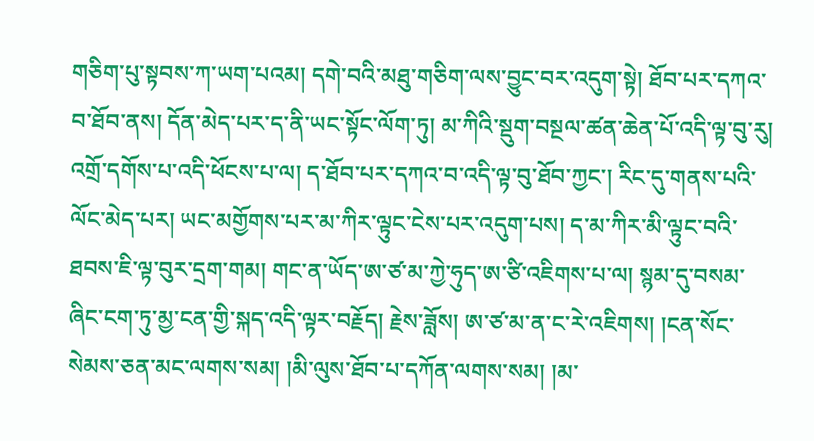གཅིག་པུ་སྟབས་ཀ་ཡག་པའམ། དགེ་བའི་མཐུ་གཅིག་ལས་བྱུང་བར་འདུག་སྟེ། ཐོབ་པར་དཀའ་བ་ཐོབ་ནས། དོན་མེད་པར་ད་ནི་ཡང་སྟོང་ལོག་ཏུ། མ་ཀིའི་སྡུག་བསྔལ་ཚན་ཆེན་པོ་འདི་ལྟ་བུ་རུ། འགྲོ་དགོས་པ་འདི་ཕོངས་པ་ལ། ད་ཐོབ་པར་དཀའ་བ་འདི་ལྟ་བུ་ཐོབ་ཀྱང་། རིང་དུ་གནས་པའི་ལོང་མེད་པར། ཡང་མགྱོགས་པར་མ་ཀིར་ལྟུང་ངེས་པར་འདུག་པས། ད་མ་ཀིར་མི་ལྟུང་བའི་ཐབས་ཇི་ལྟ་བུར་དྲག་གམ། གང་ན་ཡོད་ཨ་ཙ་མ་ཀྱེ་ཧུད་ཨ་ཙི་འཇིགས་པ་ལ། སྙམ་དུ་བསམ་ཞིང་ངག་ཏུ་མྱ་ངན་གྱི་སྐད་འདི་ལྟར་བརྗོད། རྗེས་ཟློས། ཨ་ཙ་མ་ན་ང་རེ་འཇིགས། །ངན་སོང་སེམས་ཅན་མང་ལགས་སམ། །མི་ལུས་ཐོབ་པ་དཀོན་ལགས་སམ། །མ་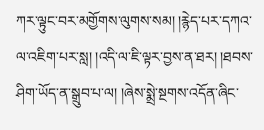ཀར་ལྟུང་བར་མགྱོགས་ལུགས་སམ། །རྙེད་པར་དཀའ་ལ་འཇིག་པར་སླ། །འདི་ལ་ཇི་ལྟར་བྱས་ན་ཐར། །ཐབས་ཤིག་ཡོད་ན་སྒྲུབ་པ་ལ། །ཞེས་སྨྲེ་སྔགས་འདོན་ཞིང་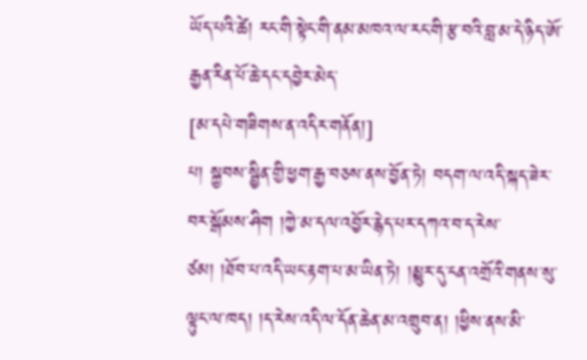ཡོད་པའི་ཚེ། རང་གི་སྟེང་གི་ནམ་མཁའ་ལ་རང་གི་རྩ་བའི་བླ་མ་དེ་ཉིད་ཨོ་རྒྱན་རིན་པོ་ཆེ་དང་དབྱེར་མེད་
[མ་དཔེ་གཟིགས་ན་འདིར་གནོན།]
པ། སྐྱབས་སྦྱིན་གྱི་ཕྱག་རྒྱ་བཅས་ནས་བྱོན་ཏེ། བདག་ལ་འདི་སྐད་ཟེར་བར་སྒོམས་ཤིག །ཀྱེ་མ་དལ་འབྱོར་རྙེད་པར་དཀའ་བ་ད་རེས་ཙམ། །ཐོབ་པ་འདི་ཡང་རྟག་པ་མ་ཡིན་ཏེ། །མྱུར་དུ་ངན་འགྲོའི་གནས་སུ་ལྟུང་ལ་ཁད། །ད་རེས་འདི་ལ་དོན་ཆེན་མ་འགྲུབ་ན། །ཕྱིས་ནས་མི་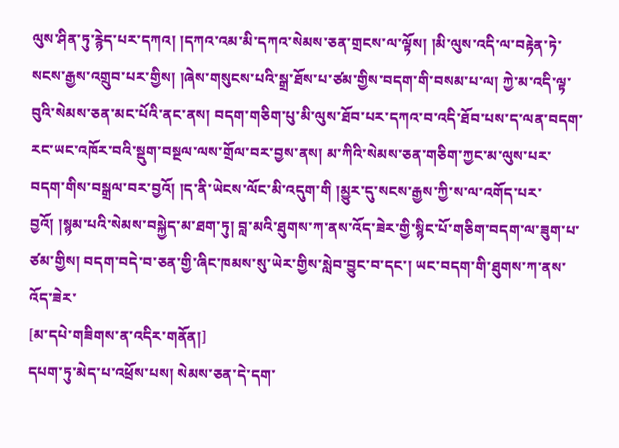ལུས་ཤིན་ཏུ་རྙེད་པར་དཀའ། །དཀའ་འམ་མི་དཀའ་སེམས་ཅན་གྲངས་ལ་ལྟོས། །མི་ལུས་འདི་ལ་བརྟེན་ཏེ་སངས་རྒྱས་འགྲུབ་པར་གྱིས། །ཞེས་གསུངས་པའི་སྒྲ་ཐོས་པ་ཙམ་གྱིས་བདག་གི་བསམ་པ་ལ། ཀྱེ་མ་འདི་ལྟ་བུའི་སེམས་ཅན་མང་པོའི་ནང་ནས། བདག་གཅིག་པུ་མི་ལུས་ཐོབ་པར་དཀའ་བ་འདི་ཐོབ་པས་ད་ལན་བདག་རང་ཡང་འཁོར་བའི་སྡུག་བསྔལ་ལས་གྲོལ་བར་བྱས་ནས། མ་ཀིའི་སེམས་ཅན་གཅིག་ཀྱང་མ་ལུས་པར་བདག་གིས་བསྒྲལ་བར་བྱའོ། །ད་ནི་ཡེངས་ལོང་མི་འདུག་གི །མྱུར་དུ་སངས་རྒྱས་ཀྱི་ས་ལ་འགོད་པར་བྱའོ། །སྙམ་པའི་སེམས་བསྐྱེད་མ་ཐག་ཏུ། བླ་མའི་ཐུགས་ཀ་ནས་འོད་ཟེར་གྱི་སྙིང་པོ་གཅིག་བདག་ལ་ཟུག་པ་ཙམ་གྱིས། བདག་བདེ་བ་ཅན་གྱི་ཞིང་ཁམས་སུ་ཡེར་གྱིས་སླེབ་བྱུང་བ་དང་། ཡང་བདག་གི་ཐུགས་ཀ་ནས་འོད་ཟེར་
[མ་དཔེ་གཟིགས་ན་འདིར་གནོན།]
དཔག་ཏུ་མེད་པ་འཕྲོས་པས། སེམས་ཅན་དེ་དག་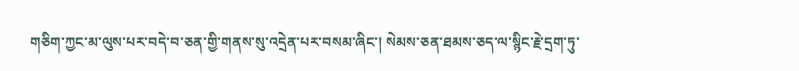གཅིག་ཀྱང་མ་ལུས་པར་བདེ་བ་ཅན་གྱི་གནས་སུ་འདྲེན་པར་བསམ་ཞིང་། སེམས་ཅན་ཐམས་ཅད་ལ་སྙིང་རྗེ་དྲག་ཏུ་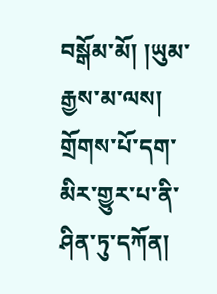བསྒོམ་མོ། །ཡུམ་རྒྱས་མ་ལས། གྲོགས་པོ་དག་མིར་གྱུར་པ་ནི་ཤིན་ཏུ་དཀོན།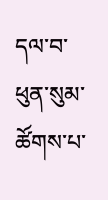དལ་བ་ཕུན་སུམ་ཚོགས་པ་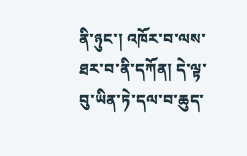ནི་ཉུང་། འཁོར་བ་ལས་ཐར་བ་ནི་དཀོན། དེ་ལྟ་བུ་ཡིན་ཏེ་དལ་བ་ཆུད་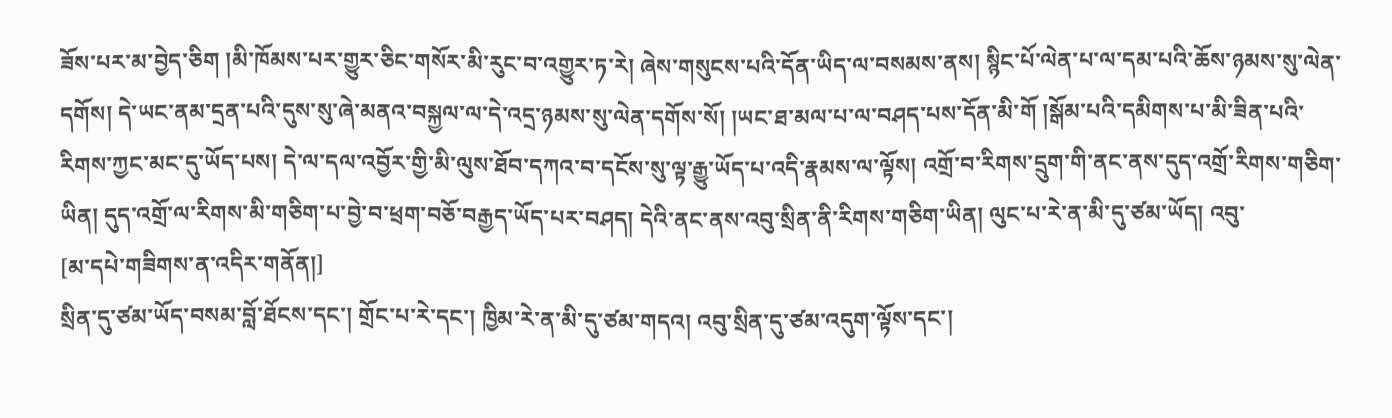ཟོས་པར་མ་བྱེད་ཅིག །མི་ཁོམས་པར་གྱུར་ཅིང་གསོར་མི་རུང་བ་འགྱུར་ཏ་རེ། ཞེས་གསུངས་པའི་དོན་ཡིད་ལ་བསམས་ནས། སྙིང་པོ་ལེན་པ་ལ་དམ་པའི་ཆོས་ཉམས་སུ་ལེན་དགོས། དེ་ཡང་ནམ་དྲན་པའི་དུས་སུ་ཞེ་མནའ་བསྐྱལ་ལ་དེ་འདྲ་ཉམས་སུ་ལེན་དགོས་སོ། །ཡང་ཐ་མལ་པ་ལ་བཤད་པས་དོན་མི་གོ །སྒོམ་པའི་དམིགས་པ་མི་ཟིན་པའི་རིགས་ཀྱང་མང་དུ་ཡོད་པས། དེ་ལ་དལ་འབྱོར་གྱི་མི་ལུས་ཐོབ་དཀའ་བ་དངོས་སུ་ལྟ་རྒྱུ་ཡོད་པ་འདི་རྣམས་ལ་ལྟོས། འགྲོ་བ་རིགས་དྲུག་གི་ནང་ནས་དུད་འགྲོ་རིགས་གཅིག་ཡིན། དུད་འགྲོ་ལ་རིགས་མི་གཅིག་པ་བྱེ་བ་ཕྲག་བཅོ་བརྒྱད་ཡོད་པར་བཤད། དེའི་ནང་ནས་འབུ་སྲིན་ནི་རིགས་གཅིག་ཡིན། ལུང་པ་རེ་ན་མི་དུ་ཙམ་ཡོད། འབུ་
[མ་དཔེ་གཟིགས་ན་འདིར་གནོན།]
སྲིན་དུ་ཙམ་ཡོད་བསམ་བློ་ཐོངས་དང་། གྲོང་པ་རེ་དང་། ཁྱིམ་རེ་ན་མི་དུ་ཙམ་གདའ། འབུ་སྲིན་དུ་ཙམ་འདུག་ལྟོས་དང་།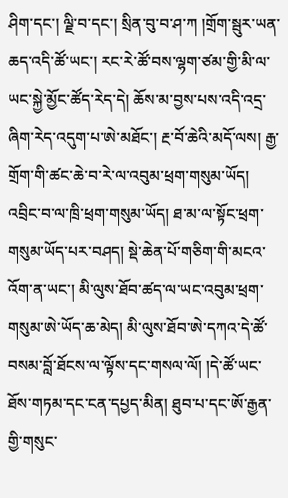ཤིག་དང་། ལྗི་བ་དང་། སྲིན་བུ་བ་ཤ་ཀ །གྲོག་སྦུར་ཡན་ཆད་འདི་ཚོ་ཡང་། རང་རེ་ཚོ་བས་ལྷག་ཙམ་གྱི་མི་ལ་ཡང་སྐྱེ་མྱོང་ཚོད་རེད་དེ། ཆོས་མ་བྱས་པས་འདི་འདྲ་ཞིག་རེད་འདུག་པ་ཨེ་མཐོང་། རྔ་བོ་ཆེའི་མདོ་ལས། རྒྱ་གྲོག་གི་ཚང་ཆེ་བ་རེ་ལ་འབུམ་ཕྲག་གསུམ་ཡོད། འབྲིང་བ་ལ་ཁྲི་ཕྲག་གསུམ་ཡོད། ཐ་མ་ལ་སྟོང་ཕྲག་གསུམ་ཡོད་པར་བཤད། སྡེ་ཆེན་པོ་གཅིག་གི་མངའ་འོག་ན་ཡང་། མི་ལུས་ཐོབ་ཚད་ལ་ཡང་འབུམ་ཕྲག་གསུམ་ཨེ་ཡོད་ཆ་མེད། མི་ལུས་ཐོབ་ཨེ་དཀའ་དེ་ཚོ་བསམ་བློ་ཐོངས་ལ་ལྟོས་དང་གསལ་ལོ། །དེ་ཚོ་ཡང་ཐོས་གཏམ་དང་ངན་དཔྱད་མིན། ཐུབ་པ་དང་ཨོ་རྒྱན་གྱི་གསུང་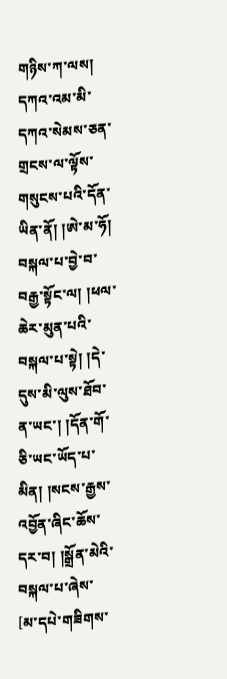གཉིས་ཀ་ལས། དཀའ་འམ་མི་དཀའ་སེམས་ཅན་གྲངས་ལ་ལྟོས་གསུངས་པའི་དོན་ཡིན་ནོ། །ཨེ་མ་ཧོ། བསྐལ་པ་བྱེ་བ་བརྒྱ་སྟོང་ལ། །ཕལ་ཆེར་མུན་པའི་བསྐལ་པ་སྟེ། །དེ་དུས་མི་ལུས་ཐོབ་ན་ཡང་། །དོན་གོ་ཅི་ཡང་ཡོད་པ་མིན། །སངས་རྒྱས་འབྱོན་ཞིང་ཆོས་དར་བ། །སྒྲོན་མེའི་བསྐལ་པ་ཞེས་
[མ་དཔེ་གཟིགས་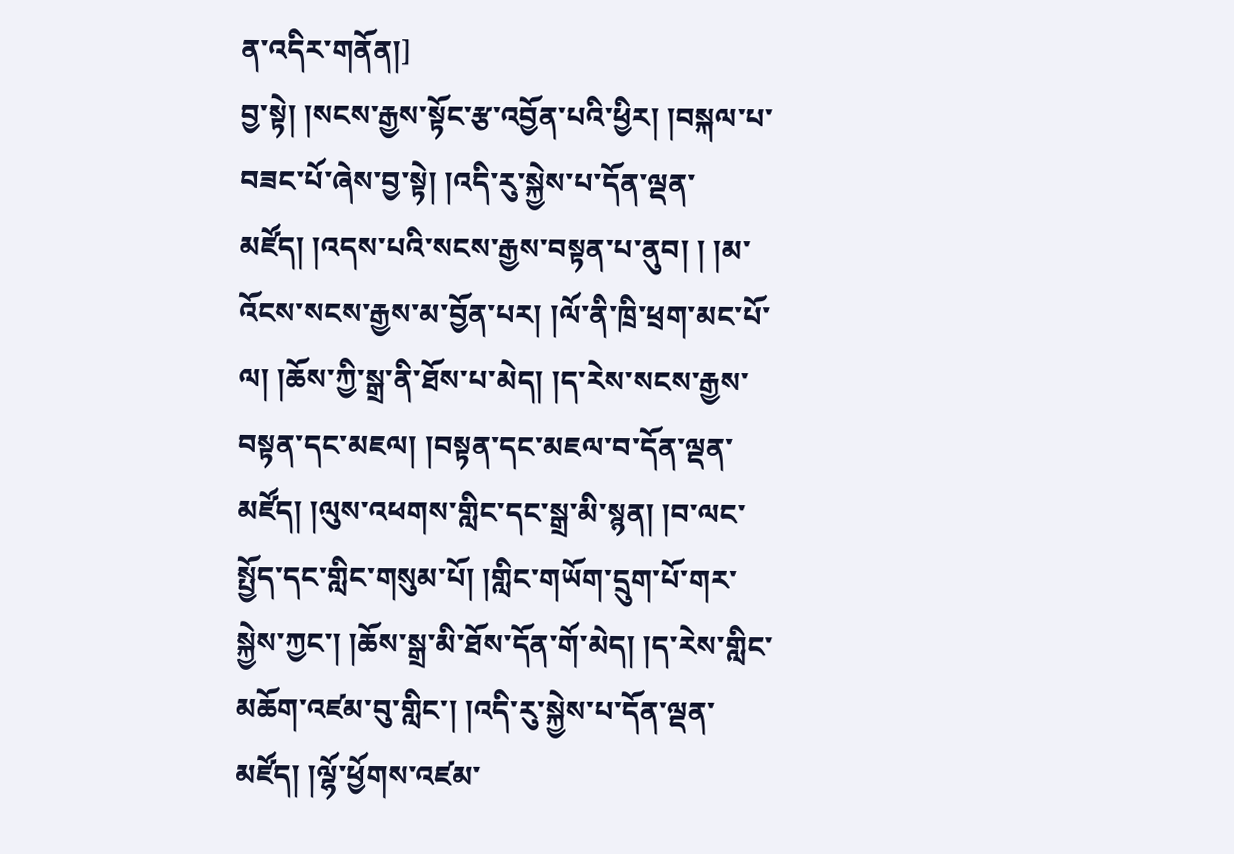ན་འདིར་གནོན།]
བྱ་སྟེ། །སངས་རྒྱས་སྟོང་རྩ་འབྱོན་པའི་ཕྱིར། །བསྐལ་པ་བཟང་པོ་ཞེས་བྱ་སྟེ། །འདི་རུ་སྐྱེས་པ་དོན་ལྡན་མཛོད། །འདས་པའི་སངས་རྒྱས་བསྟན་པ་ནུབ། ། །མ་འོངས་སངས་རྒྱས་མ་བྱོན་པར། །ལོ་ནི་ཁྲི་ཕྲག་མང་པོ་ལ། །ཆོས་ཀྱི་སྒྲ་ནི་ཐོས་པ་མེད། །ད་རེས་སངས་རྒྱས་བསྟན་དང་མཇལ། །བསྟན་དང་མཇལ་བ་དོན་ལྡན་མཛོད། །ལུས་འཕགས་གླིང་དང་སྒྲ་མི་སྙན། །བ་ལང་སྤྱོད་དང་གླིང་གསུམ་པོ། །གླིང་གཡོག་དྲུག་པོ་གར་སྐྱེས་ཀྱང་། །ཆོས་སྒྲ་མི་ཐོས་དོན་གོ་མེད། །ད་རེས་གླིང་མཆོག་འཛམ་བུ་གླིང་། །འདི་རུ་སྐྱེས་པ་དོན་ལྡན་མཛོད། །ལྷོ་ཕྱོགས་འཛམ་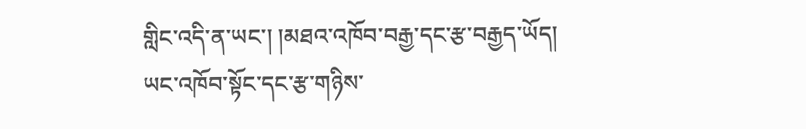གླིང་འདི་ན་ཡང་། །མཐའ་འཁོབ་བརྒྱ་དང་རྩ་བརྒྱད་ཡོད། ཡང་འཁོབ་སྟོང་དང་རྩ་གཉིས་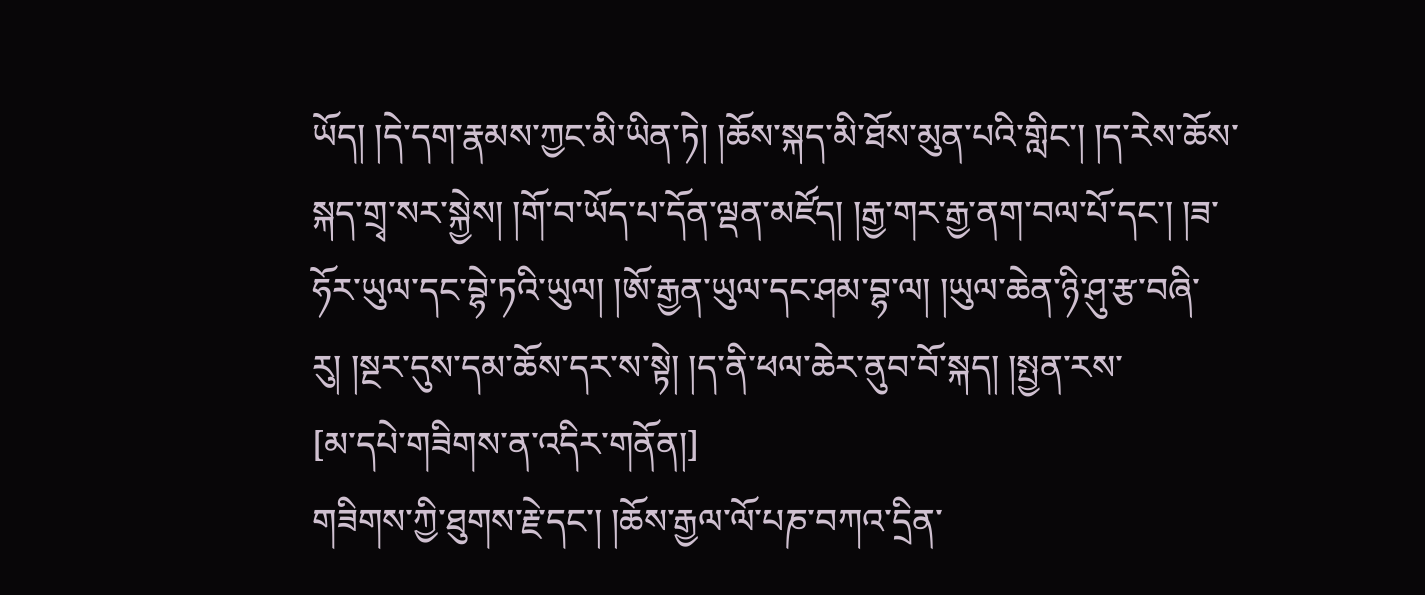ཡོད། །དེ་དག་རྣམས་ཀྱང་མི་ཡིན་ཏེ། །ཆོས་སྐད་མི་ཐོས་མུན་པའི་གླིང་། །ད་རེས་ཆོས་སྐད་གྲྭ་སར་སྐྱེས། །གོ་བ་ཡོད་པ་དོན་ལྡན་མཛོད། །རྒྱ་གར་རྒྱ་ནག་བལ་པོ་དང་། །ཟ་ཧོར་ཡུལ་དང་བྷེ་ཏའི་ཡུལ། །ཨོ་རྒྱན་ཡུལ་དང་ཤམ་བྷ་ལ། །ཡུལ་ཆེན་ཉི་ཤུ་རྩ་བཞི་རུ། །སྔར་དུས་དམ་ཆོས་དར་ས་སྟེ། །ད་ནི་ཕལ་ཆེར་ནུབ་བོ་སྐད། །སྤྱན་རས་
[མ་དཔེ་གཟིགས་ན་འདིར་གནོན།]
གཟིགས་ཀྱི་ཐུགས་རྗེ་དང་། །ཆོས་རྒྱལ་ལོ་པཎ་བཀའ་དྲིན་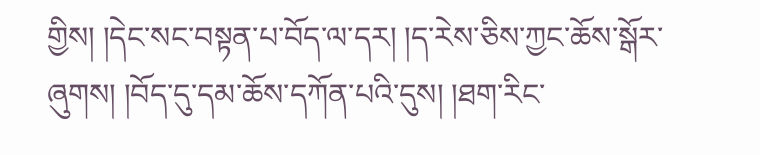གྱིས། །དེང་སང་བསྟན་པ་བོད་ལ་དར། །ད་རེས་ཅིས་ཀྱང་ཆོས་སྒོར་ཞུགས། །བོད་དུ་དམ་ཆོས་དཀོན་པའི་དུས། །ཐག་རིང་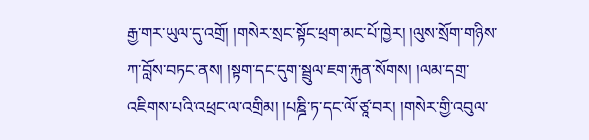རྒྱ་གར་ཡུལ་དུ་འགྲོ། །གསེར་སྲང་སྟོང་ཕྲག་མང་པོ་ཁྱེར། །ལུས་སྲོག་གཉིས་ཀ་བློས་བཏང་ནས། །སྟག་དང་དུག་སྦྲུལ་ཇག་རྐུན་སོགས། །ལམ་དགྲ་འཇིགས་པའི་འཕྲང་ལ་འགྲིམ། །པཎྜི་ཏ་དང་ལོ་ཙཱ་བར། །གསེར་གྱི་འབུལ་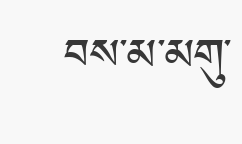བས་མ་མགུ་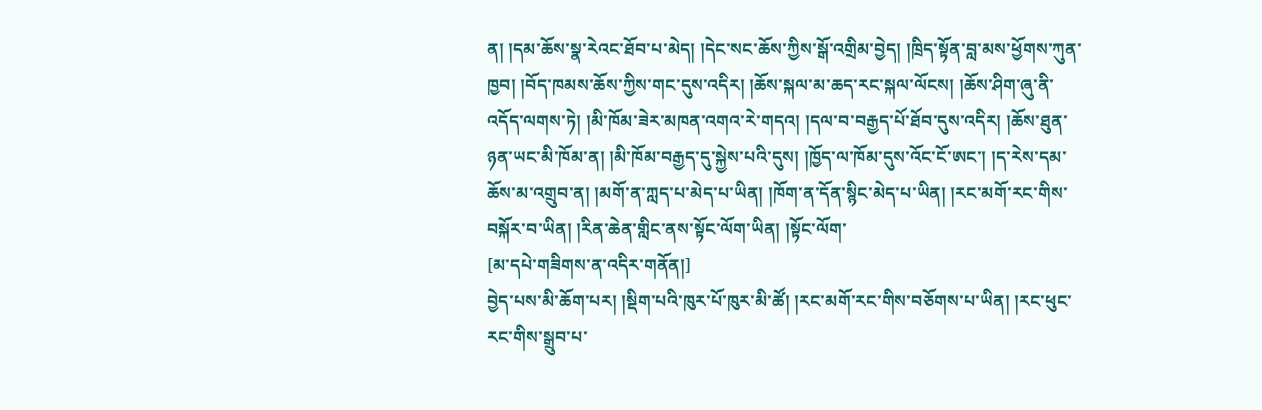ན། །དམ་ཆོས་སྣ་རེའང་ཐོབ་པ་མེད། །དེང་སང་ཆོས་ཀྱིས་སྒོ་འགྲིམ་བྱེད། །ཁྲིད་སྟོན་བླ་མས་ཕྱོགས་ཀུན་ཁྱབ། །བོད་ཁམས་ཆོས་ཀྱིས་གང་དུས་འདིར། །ཆོས་སྐལ་མ་ཆད་རང་སྐལ་ལོངས། །ཆོས་ཤིག་ཞུ་ནི་འདོད་ལགས་ཏེ། །མི་ཁོམ་ཟེར་མཁན་འགའ་རེ་གདའ། །དལ་བ་བརྒྱད་པོ་ཐོབ་དུས་འདིར། །ཆོས་ཐུན་ཉན་ཡང་མི་ཁོམ་ན། །མི་ཁོམ་བརྒྱད་དུ་སྐྱེས་པའི་དུས། །ཁྱོད་ལ་ཁོམ་དུས་འོང་ངོ་ཨང་། །ད་རེས་དམ་ཆོས་མ་འགྲུབ་ན། །མགོ་ན་ཀླད་པ་མེད་པ་ཡིན། །ཁོག་ན་དོན་སྙིང་མེད་པ་ཡིན། །རང་མགོ་རང་གིས་བསྐོར་བ་ཡིན། །རིན་ཆེན་གླིང་ནས་སྟོང་ལོག་ཡིན། །སྟོང་ལོག་
[མ་དཔེ་གཟིགས་ན་འདིར་གནོན།]
བྱེད་པས་མི་ཆོག་པར། །སྡིག་པའི་ཁུར་པོ་ཁུར་མི་ཚོ། །རང་མགོ་རང་གིས་བཅོགས་པ་ཡིན། །རང་ཕུང་རང་གིས་སྒྲུབ་པ་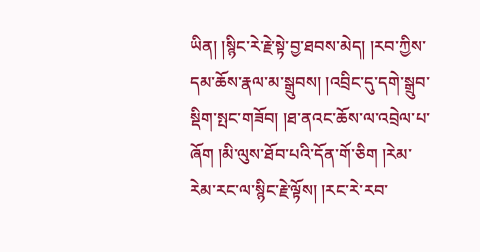ཡིན། །སྙིང་རེ་རྗེ་སྟེ་བྱ་ཐབས་མེད། །རབ་ཀྱིས་དམ་ཆོས་རྣལ་མ་སྒྲུབས། །འབྲིང་དུ་དགེ་སྒྲུབ་སྡིག་སྤང་གཟོབ། །ཐ་ནའང་ཆོས་ལ་འབྲེལ་པ་ཞོག །མི་ལུས་ཐོབ་པའི་དོན་གོ་ཅིག །རེམ་རེམ་རང་ལ་སྙིང་རྗེ་ལྟོས། །རང་རེ་རབ་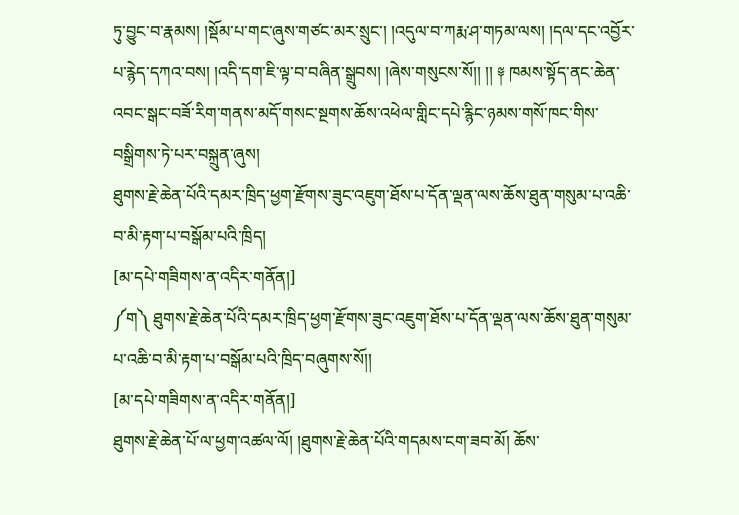ཏུ་བྱུང་བ་རྣམས། །སྡོམ་པ་གང་ཞུས་གཙང་མར་སྲུང་། །འདུལ་བ་ཀརྨ་ཤ་གཏམ་ལས། །དལ་དང་འབྱོར་པ་རྙེད་དཀའ་བས། །འདི་དག་ཇི་ལྟ་བ་བཞིན་སྒྲུབས། །ཞེས་གསུངས་སོ།། །། ༈ ཁམས་སྟོད་ནང་ཆེན་འབང་སྒང་བཟོ་རིག་གནས་མདོ་གསང་སྔགས་ཆོས་འཕེལ་གླིང་དཔེ་རྙིང་ཉམས་གསོ་ཁང་གིས་བསྒྲིགས་ཏེ་པར་བསྐྲུན་ཞུས།
ཐུགས་རྗེ་ཆེན་པོའི་དམར་ཁྲིད་ཕྱག་རྫོགས་ཟུང་འཇུག་ཐོས་པ་དོན་ལྡན་ལས་ཆོས་ཐུན་གསུམ་པ་འཆི་བ་མི་རྟག་པ་བསྒོམ་པའི་ཁྲིད།
[མ་དཔེ་གཟིགས་ན་འདིར་གནོན།]
༼ག༽ ཐུགས་རྗེ་ཆེན་པོའི་དམར་ཁྲིད་ཕྱག་རྫོགས་ཟུང་འཇུག་ཐོས་པ་དོན་ལྡན་ལས་ཆོས་ཐུན་གསུམ་པ་འཆི་བ་མི་རྟག་པ་བསྒོམ་པའི་ཁྲིད་བཞུགས་སོ།།
[མ་དཔེ་གཟིགས་ན་འདིར་གནོན།]
ཐུགས་རྗེ་ཆེན་པོ་ལ་ཕྱག་འཚལ་ལོ། །ཐུགས་རྗེ་ཆེན་པོའི་གདམས་ངག་ཟབ་མོ། ཆོས་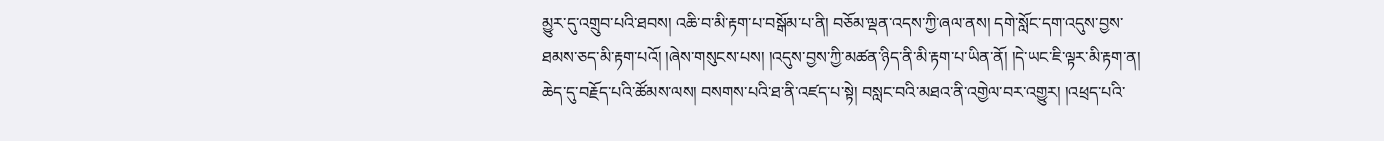མྱུར་དུ་འགྲུབ་པའི་ཐབས། འཆི་བ་མི་རྟག་པ་བསྒོམ་པ་ནི། བཅོམ་ལྡན་འདས་ཀྱི་ཞལ་ནས། དགེ་སློང་དག་འདུས་བྱས་ཐམས་ཅད་མི་རྟག་པའོ། །ཞེས་གསུངས་པས། །འདུས་བྱས་ཀྱི་མཚན་ཉིད་ནི་མི་རྟག་པ་ཡིན་ནོ། །དེ་ཡང་ཇི་ལྟར་མི་རྟག་ན། ཆེད་དུ་བརྗོད་པའི་ཚོམས་ལས། བསགས་པའི་ཐ་ནི་འཛད་པ་སྟེ། བསླང་བའི་མཐའ་ནི་འགྱེལ་བར་འགྱུར། །འཕྲད་པའི་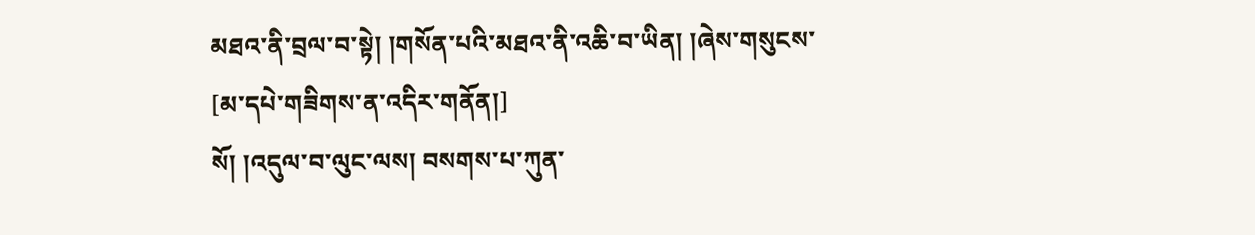མཐའ་ནི་བྲལ་བ་སྟེ། །གསོན་པའི་མཐའ་ནི་འཆི་བ་ཡིན། །ཞེས་གསུངས་
[མ་དཔེ་གཟིགས་ན་འདིར་གནོན།]
སོ། །འདུལ་བ་ལུང་ལས། བསགས་པ་ཀུན་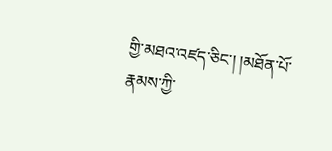གྱི་མཐའ་འཛད་ཅིང་། །མཐོན་པོ་རྣམས་ཀྱི་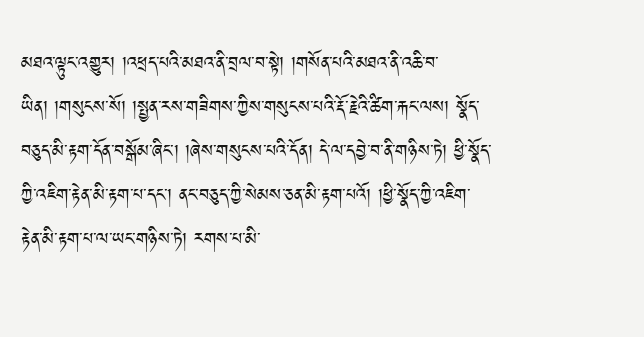མཐའ་ལྟུང་འགྱུར། །འཕྲད་པའི་མཐའ་ནི་བྲལ་བ་སྟེ། །གསོན་པའི་མཐའ་ནི་འཆི་བ་ཡིན། །གསུངས་སོ། །སྤྱན་རས་གཟིགས་ཀྱིས་གསུངས་པའི་རྡོ་རྗེའི་ཚིག་རྐང་ལས། སྣོད་བཅུད་མི་རྟག་དོན་བསྒོམ་ཞིང་། །ཞེས་གསུངས་པའི་དོན། དེ་ལ་དབྱེ་བ་ནི་གཉིས་ཏེ། ཕྱི་སྣོད་ཀྱི་འཇིག་རྟེན་མི་རྟག་པ་དང་། ནང་བཅུད་ཀྱི་སེམས་ཅན་མི་རྟག་པའོ། །ཕྱི་སྣོད་ཀྱི་འཇིག་རྟེན་མི་རྟག་པ་ལ་ཡང་གཉིས་ཏེ། རགས་པ་མི་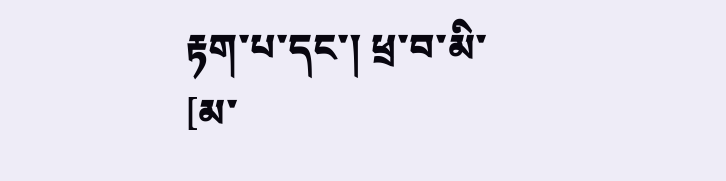རྟག་པ་དང་། ཕྲ་བ་མི་
[མ་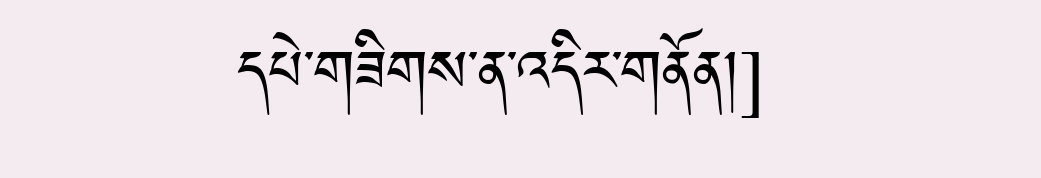དཔེ་གཟིགས་ན་འདིར་གནོན།]